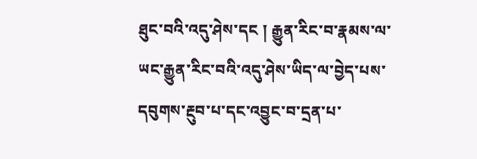ཐུང་བའི་འདུ་ཤེས་དང ། རྒྱུན་རིང་བ་རྣམས་ལ་ཡང་རྒྱུན་རིང་བའི་འདུ་ཤེས་ཡིད་ལ་བྱེད་པས་དབུགས་རྔུབ་པ་དང་འབྱུང་བ་དྲན་པ་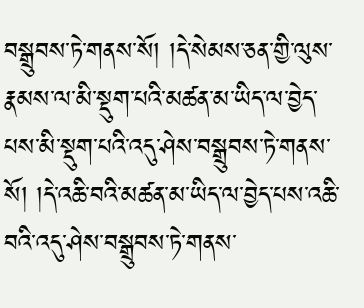བསྒྲུབས་ཏེ་གནས་སོ། །དེ་སེམས་ཅན་གྱི་ལུས་རྣམས་ལ་མི་སྡུག་པའི་མཚན་མ་ཡིད་ལ་བྱེད་པས་མི་སྡུག་པའི་འདུ་ཤེས་བསྒྲུབས་ཏེ་གནས་སོ། །དེ་འཆི་བའི་མཚན་མ་ཡིད་ལ་བྱེད་པས་འཆི་བའི་འདུ་ཤེས་བསྒྲུབས་ཏེ་གནས་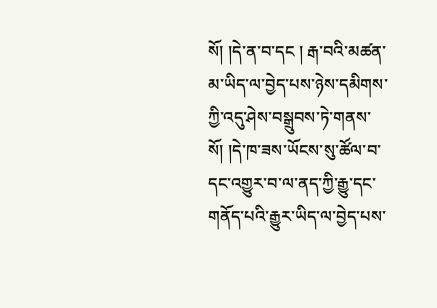སོ། །དེ་ན་བ་དང ། རྒ་བའི་མཚན་མ་ཡིད་ལ་བྱེད་པས་ཉེས་དམིགས་ཀྱི་འདུ་ཤེས་བསྒྲུབས་ཏེ་གནས་སོ། །དེ་ཁ་ཟས་ཡོངས་སུ་ཚོལ་བ་དང་འགྱུར་བ་ལ་ནད་ཀྱི་རྒྱུ་དང་གནོད་པའི་རྒྱུར་ཡིད་ལ་བྱེད་པས་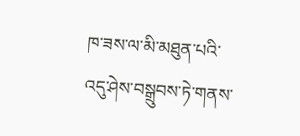ཁ་ཟས་ལ་མི་མཐུན་པའི་འདུ་ཤེས་བསྒྲུབས་ཏེ་གནས་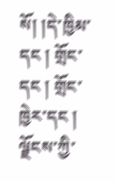སོ། །དེ་ཁྱིམ་དང ། གྲོང་དང ། གྲོང་ཁྱེར་དང ། ལྗོངས་ཀྱི་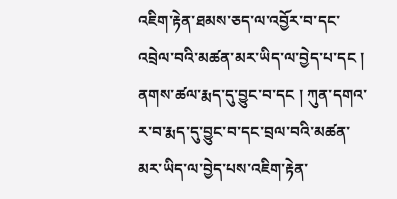འཇིག་རྟེན་ཐམས་ཅད་ལ་འབྱོར་བ་དང་འབྲེལ་བའི་མཚན་མར་ཡིད་ལ་བྱེད་པ་དང ། ནགས་ཚལ་རྨད་དུ་བྱུང་བ་དང ། ཀུན་དགའ་ར་བ་རྨད་དུ་བྱུང་བ་དང་བྲལ་བའི་མཚན་མར་ཡིད་ལ་བྱེད་པས་འཇིག་རྟེན་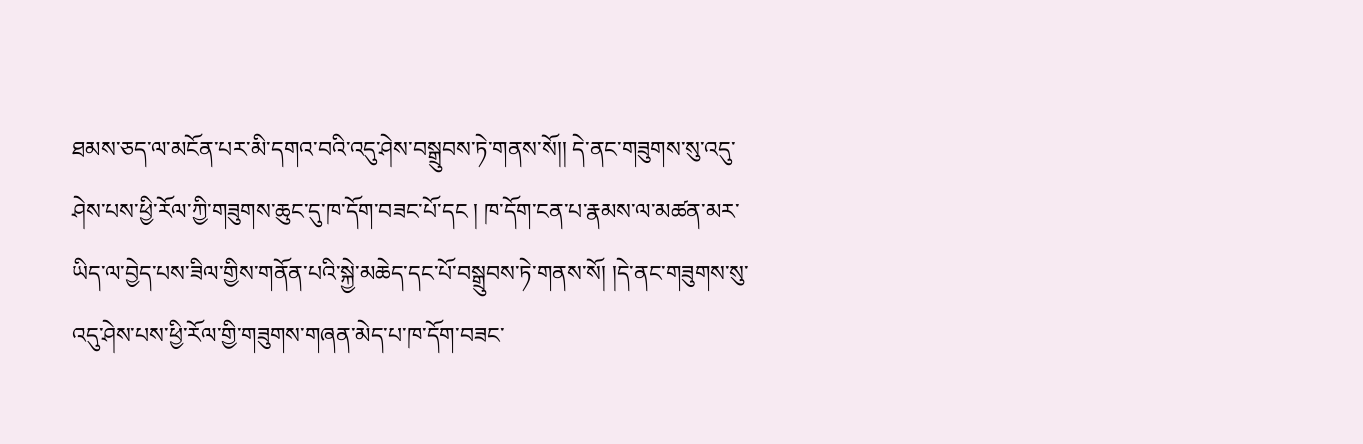ཐམས་ཅད་ལ་མངོན་པར་མི་དགའ་བའི་འདུ་ཤེས་བསྒྲུབས་ཏེ་གནས་སོ།། དེ་ནང་གཟུགས་སུ་འདུ་ཤེས་པས་ཕྱི་རོལ་ཀྱི་གཟུགས་ཆུང་དུ་ཁ་དོག་བཟང་པོ་དང ། ཁ་དོག་ངན་པ་རྣམས་ལ་མཚན་མར་ཡིད་ལ་བྱེད་པས་ཟིལ་གྱིས་གནོན་པའི་སྐྱེ་མཆེད་དང་པོ་བསྒྲུབས་ཏེ་གནས་སོ། །དེ་ནང་གཟུགས་སུ་འདུ་ཤེས་པས་ཕྱི་རོལ་གྱི་གཟུགས་གཞན་མེད་པ་ཁ་དོག་བཟང་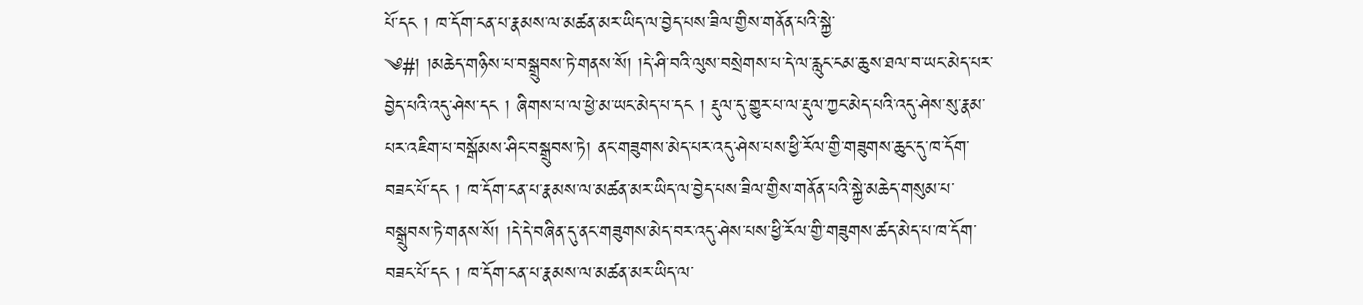པོ་དང ། ཁ་དོག་ངན་པ་རྣམས་ལ་མཚན་མར་ཡིད་ལ་བྱེད་པས་ཟིལ་གྱིས་གནོན་པའི་སྐྱེ་
༄#། །མཆེད་གཉིས་པ་བསྒྲུབས་ཏེ་གནས་སོ། །དེ་ཤི་བའི་ལུས་བསྲེགས་པ་དེ་ལ་རླུང་ངམ་ཆུས་ཐལ་བ་ཡང་མེད་པར་བྱེད་པའི་འདུ་ཤེས་དང ། ཞིགས་པ་ལ་ཕྱེ་མ་ཡང་མེད་པ་དང ། རྡུལ་དུ་གྱུར་པ་ལ་རྡུལ་ཀྱང་མེད་པའི་འདུ་ཤེས་སུ་རྣམ་པར་འཇིག་པ་བསྒོམས་ཤིང་བསྒྲུབས་ཏེ། ནང་གཟུགས་མེད་པར་འདུ་ཤེས་པས་ཕྱི་རོལ་གྱི་གཟུགས་ཆུང་དུ་ཁ་དོག་བཟང་པོ་དང ། ཁ་དོག་ངན་པ་རྣམས་ལ་མཚན་མར་ཡིད་ལ་བྱེད་པས་ཟིལ་གྱིས་གནོན་པའི་སྐྱེ་མཆེད་གསུམ་པ་བསྒྲུབས་ཏེ་གནས་སོ། །དེ་དེ་བཞིན་དུ་ནང་གཟུགས་མེད་བར་འདུ་ཤེས་པས་ཕྱི་རོལ་གྱི་གཟུགས་ཚད་མེད་པ་ཁ་དོག་བཟང་པོ་དང ། ཁ་དོག་ངན་པ་རྣམས་ལ་མཚན་མར་ཡིད་ལ་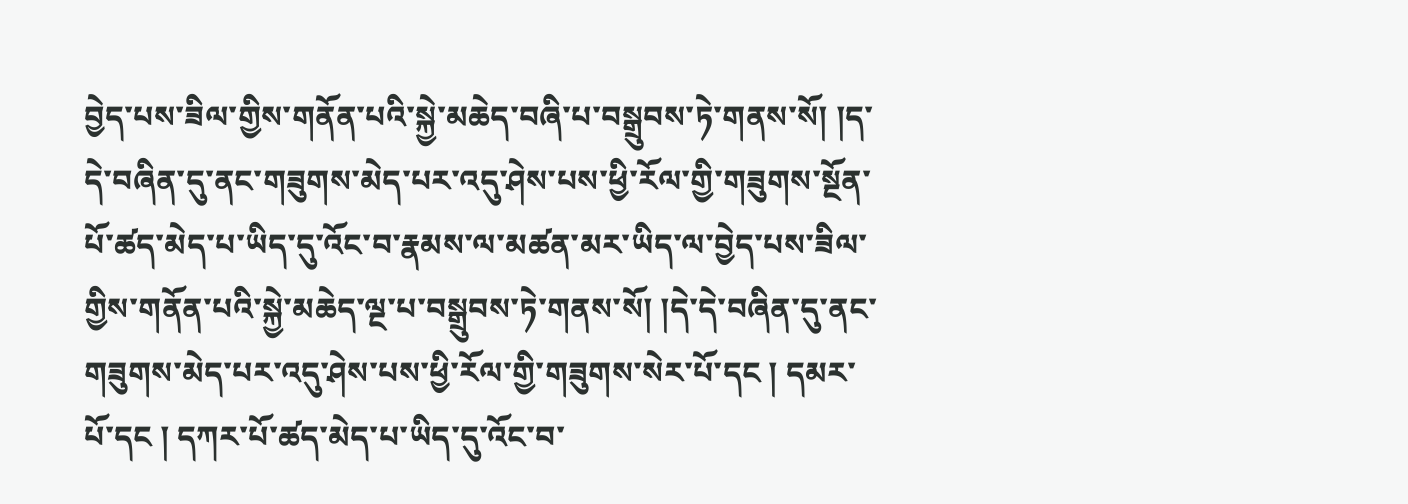བྱེད་པས་ཟིལ་གྱིས་གནོན་པའི་སྐྱེ་མཆེད་བཞི་པ་བསྒྲུབས་ཏེ་གནས་སོ། །ད་དེ་བཞིན་དུ་ནང་གཟུགས་མེད་པར་འདུ་ཤེས་པས་ཕྱི་རོལ་གྱི་གཟུགས་སྔོན་པོ་ཚད་མེད་པ་ཡིད་དུ་འོང་བ་རྣམས་ལ་མཚན་མར་ཡིད་ལ་བྱེད་པས་ཟིལ་གྱིས་གནོན་པའི་སྐྱེ་མཆེད་ལྔ་པ་བསྒྲུབས་ཏེ་གནས་སོ། །དེ་དེ་བཞིན་དུ་ནང་གཟུགས་མེད་པར་འདུ་ཤེས་པས་ཕྱི་རོལ་གྱི་གཟུགས་སེར་པོ་དང ། དམར་པོ་དང ། དཀར་པོ་ཚད་མེད་པ་ཡིད་དུ་འོང་བ་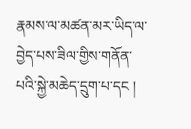རྣམས་ལ་མཚན་མར་ཡིད་ལ་བྱེད་པས་ཟིལ་གྱིས་གནོན་པའི་སྐྱེ་མཆེད་དྲུག་པ་དང །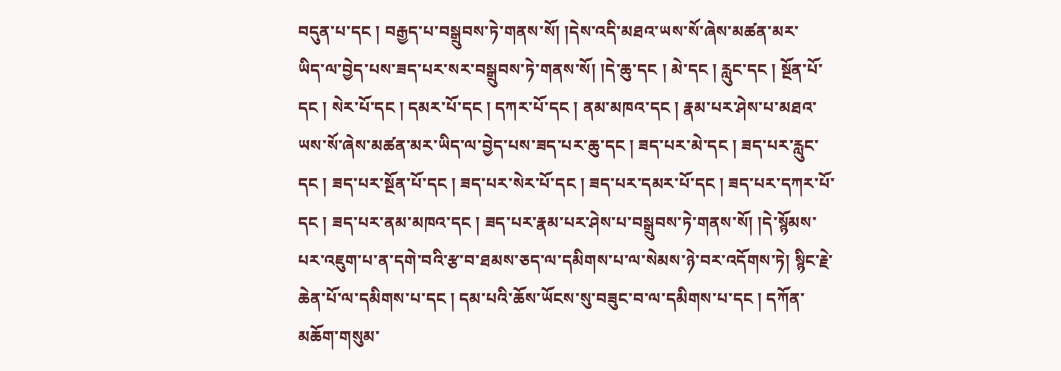བདུན་པ་དང ། བརྒྱད་པ་བསྒྲུབས་ཏེ་གནས་སོ། །དེས་འདི་མཐའ་ཡས་སོ་ཞེས་མཚན་མར་
ཡིད་ལ་བྱེད་པས་ཟད་པར་སར་བསྒྲུབས་ཏེ་གནས་སོ། །དེ་ཆུ་དང ། མེ་དང ། རླུང་དང ། སྔོན་པོ་དང ། སེར་པོ་དང ། དམར་པོ་དང ། དཀར་པོ་དང ། ནམ་མཁའ་དང ། རྣམ་པར་ཤེས་པ་མཐའ་ཡས་སོ་ཞེས་མཚན་མར་ཡིད་ལ་བྱེད་པས་ཟད་པར་ཆུ་དང ། ཟད་པར་མེ་དང ། ཟད་པར་རླུང་དང ། ཟད་པར་སྔོན་པོ་དང ། ཟད་པར་སེར་པོ་དང ། ཟད་པར་དམར་པོ་དང ། ཟད་པར་དཀར་པོ་དང ། ཟད་པར་ནམ་མཁའ་དང ། ཟད་པར་རྣམ་པར་ཤེས་པ་བསྒྲུབས་ཏེ་གནས་སོ། །དེ་སྙོམས་པར་འཇུག་པ་ན་དགེ་བའི་རྩ་བ་ཐམས་ཅད་ལ་དམིགས་པ་ལ་སེམས་ཉེ་བར་འདོགས་ཏེ། སྙིང་རྗེ་ཆེན་པོ་ལ་དམིགས་པ་དང ། དམ་པའི་ཆོས་ཡོངས་སུ་བཟུང་བ་ལ་དམིགས་པ་དང ། དཀོན་མཆོག་གསུམ་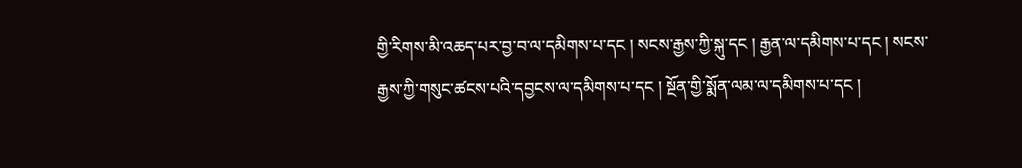གྱི་རིགས་མི་འཆད་པར་བྱ་བ་ལ་དམིགས་པ་དང ། སངས་རྒྱས་ཀྱི་སྐུ་དང ། རྒྱན་ལ་དམིགས་པ་དང ། སངས་རྒྱས་ཀྱི་གསུང་ཚངས་པའི་དབྱངས་ལ་དམིགས་པ་དང ། སྔོན་གྱི་སྨོན་ལམ་ལ་དམིགས་པ་དང །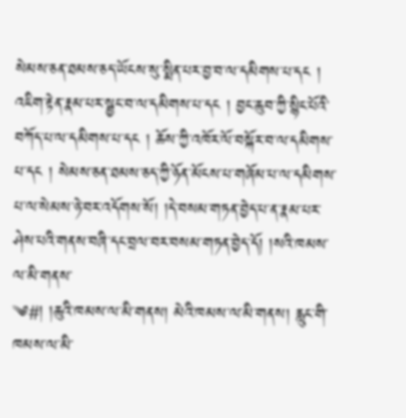སེམས་ཅན་ཐམས་ཅད་ཡོངས་སུ་སྨིན་པར་བྱ་བ་ལ་དམིགས་པ་དང ། འཇིག་རྟེན་རྣམ་པར་སྦྱང་བ་ལ་དམིགས་པ་དང ། བྱང་ཆུབ་ཀྱི་སྙིང་པོའི་བཀོད་པ་ལ་དམིགས་པ་དང ། ཆོས་ཀྱི་འཁོར་ལོ་བསྐོར་བ་ལ་དམིགས་པ་དང ། སེམས་ཅན་ཐམས་ཅད་ཀྱི་ཉོན་མོངས་པ་གཞོམ་པ་ལ་དམིགས་པ་ལ་སེམས་ཉེ་བར་འདོགས་སོ། །དེ་བསམ་གཏན་བྱེད་པ་ན་རྣམ་པར་ཤེས་པའི་གནས་བཞི་དང་བྲལ་བར་བསམ་གཏན་བྱེད་དོ། །སའི་ཁམས་ལ་མི་གནས་
༄#། །ཆུའི་ཁམས་ལ་མི་གནས། མེའི་ཁམས་ལ་མི་གནས། རླུང་གི་ཁམས་ལ་མི་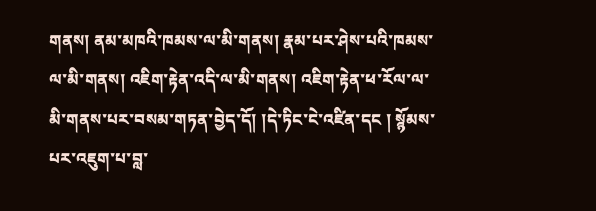གནས། ནམ་མཁའི་ཁམས་ལ་མི་གནས། རྣམ་པར་ཤེས་པའི་ཁམས་ལ་མི་གནས། འཇིག་རྟེན་འདི་ལ་མི་གནས། འཇིག་རྟེན་ཕ་རོལ་ལ་མི་གནས་པར་བསམ་གཏན་བྱེད་དོ། །དེ་ཏིང་ངེ་འཛིན་དང ། སྙོམས་པར་འཇུག་པ་བླ་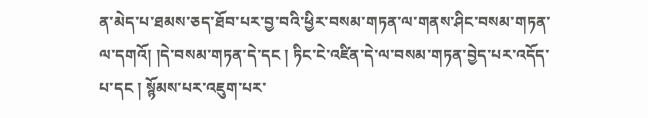ན་མེད་པ་ཐམས་ཅད་ཐོབ་པར་བྱ་བའི་ཕྱིར་བསམ་གཏན་ལ་གནས་ཤིང་བསམ་གཏན་ལ་དགའོ། །དེ་བསམ་གཏན་དེ་དང ། ཏིང་ངེ་འཛིན་དེ་ལ་བསམ་གཏན་བྱེད་པར་འདོད་པ་དང ། སྙོམས་པར་འཇུག་པར་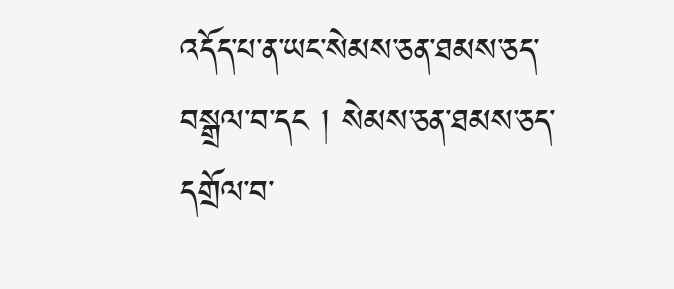འདོད་པ་ན་ཡང་སེམས་ཅན་ཐམས་ཅད་བསྒྲལ་བ་དང ། སེམས་ཅན་ཐམས་ཅད་དགྲོལ་བ་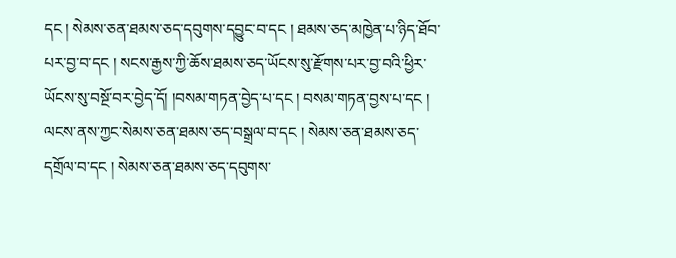དང ། སེམས་ཅན་ཐམས་ཅད་དབུགས་དབྱུང་བ་དང ། ཐམས་ཅད་མཁྱེན་པ་ཉིད་ཐོབ་པར་བྱ་བ་དང ། སངས་རྒྱས་ཀྱི་ཆོས་ཐམས་ཅད་ཡོངས་སུ་རྫོགས་པར་བྱ་བའི་ཕྱིར་ཡོངས་སུ་བསྔོ་བར་བྱེད་དོ། །བསམ་གཏན་བྱེད་པ་དང ། བསམ་གཏན་བྱས་པ་དང ། ལངས་ནས་ཀྱང་སེམས་ཅན་ཐམས་ཅད་བསྒྲལ་བ་དང ། སེམས་ཅན་ཐམས་ཅད་དགྲོལ་བ་དང ། སེམས་ཅན་ཐམས་ཅད་དབུགས་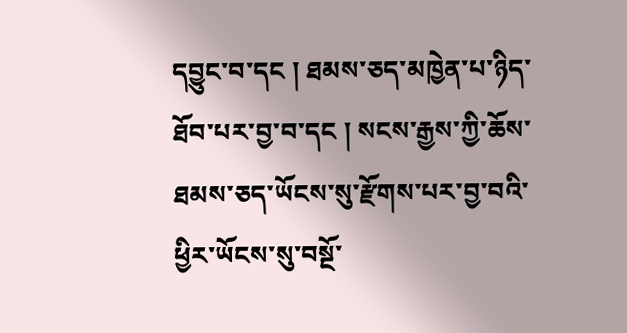དབྱུང་བ་དང ། ཐམས་ཅད་མཁྱེན་པ་ཉིད་ཐོབ་པར་བྱ་བ་དང ། སངས་རྒྱས་ཀྱི་ཆོས་ཐམས་ཅད་ཡོངས་སུ་རྫོགས་པར་བྱ་བའི་ཕྱིར་ཡོངས་སུ་བསྔོ་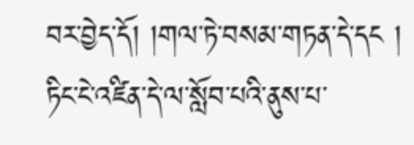བར་བྱེད་དོ། །གལ་ཏེ་བསམ་གཏན་དེ་དང ། ཏིང་ངེ་འཛིན་དེ་ལ་སློབ་པའི་ནུས་པ་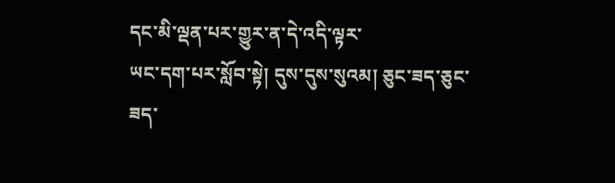དང་མི་ལྡན་པར་གྱུར་ན་དེ་འདི་ལྟར་
ཡང་དག་པར་སློབ་སྟེ། དུས་དུས་སུའམ། ཅུང་ཟད་ཅུང་ཟད་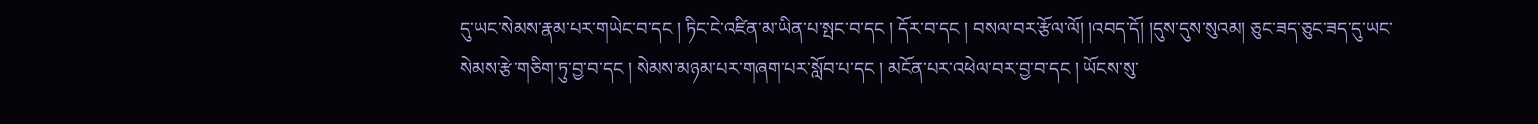དུ་ཡང་སེམས་རྣམ་པར་གཡེང་བ་དང ། ཏིང་ངེ་འཛིན་མ་ཡིན་པ་སྤང་བ་དང ། དོར་བ་དང ། བསལ་བར་རྩོལ་ལོ། །འབད་དོ། །དུས་དུས་སུའམ། ཅུང་ཟད་ཅུང་ཟད་དུ་ཡང་སེམས་རྩེ་གཅིག་ཏུ་བྱ་བ་དང ། སེམས་མཉམ་པར་གཞག་པར་སློབ་པ་དང ། མངོན་པར་འཕེལ་བར་བྱ་བ་དང ། ཡོངས་སུ་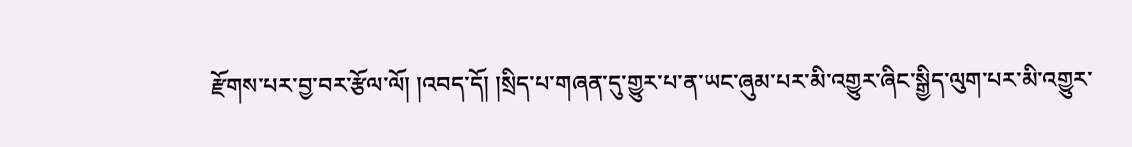རྫོགས་པར་བྱ་བར་རྩོལ་ལོ། །འབད་དོ། །སྲིད་པ་གཞན་དུ་གྱུར་པ་ན་ཡང་ཞུམ་པར་མི་འགྱུར་ཞིང་སྒྱིད་ལུག་པར་མི་འགྱུར་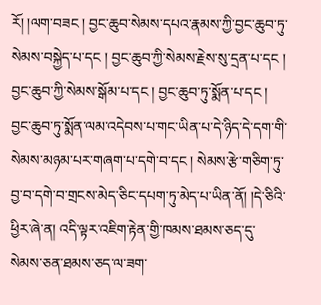རོ། །ལག་བཟང ། བྱང་ཆུབ་སེམས་དཔའ་རྣམས་ཀྱི་བྱང་ཆུབ་ཏུ་སེམས་བསྐྱེད་པ་དང ། བྱང་ཆུབ་ཀྱི་སེམས་རྗེས་སུ་དྲན་པ་དང ། བྱང་ཆུབ་ཀྱི་སེམས་སྒོམ་པ་དང ། བྱང་ཆུབ་ཏུ་སྨོན་པ་དང ། བྱང་ཆུབ་ཏུ་སྨོན་ལམ་འདེབས་པ་གང་ཡིན་པ་དེ་ཉིད་དེ་དག་གི་སེམས་མཉམ་པར་གཞག་པ་དགེ་བ་དང ། སེམས་རྩེ་གཅིག་ཏུ་བྱ་བ་དགེ་བ་གྲངས་མེད་ཅིང་དཔག་ཏུ་མེད་པ་ཡིན་ནོ། །དེ་ཅིའི་ཕྱིར་ཞེ་ན། འདི་ལྟར་འཇིག་རྟེན་གྱི་ཁམས་ཐམས་ཅད་དུ་སེམས་ཅན་ཐམས་ཅད་ལ་ཟག་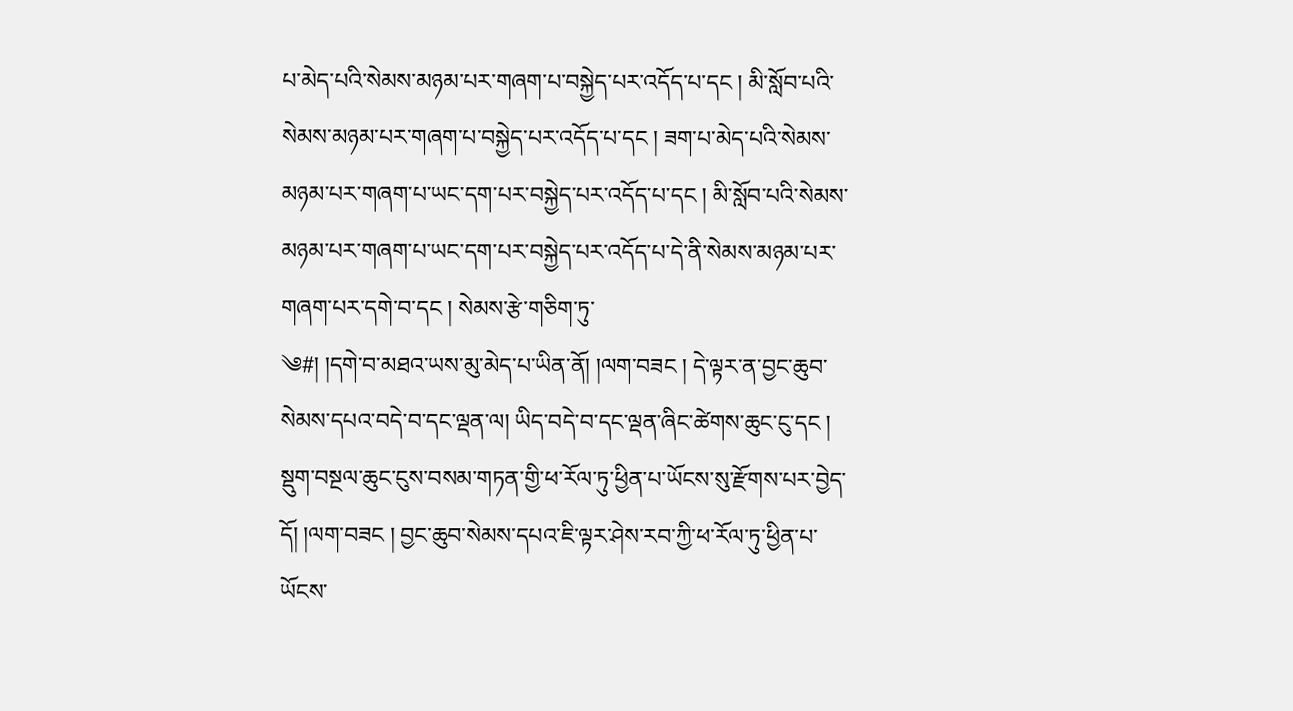པ་མེད་པའི་སེམས་མཉམ་པར་གཞག་པ་བསྐྱེད་པར་འདོད་པ་དང ། མི་སློབ་པའི་སེམས་མཉམ་པར་གཞག་པ་བསྐྱེད་པར་འདོད་པ་དང ། ཟག་པ་མེད་པའི་སེམས་མཉམ་པར་གཞག་པ་ཡང་དག་པར་བསྐྱེད་པར་འདོད་པ་དང ། མི་སློབ་པའི་སེམས་མཉམ་པར་གཞག་པ་ཡང་དག་པར་བསྐྱེད་པར་འདོད་པ་དེ་ནི་སེམས་མཉམ་པར་གཞག་པར་དགེ་བ་དང ། སེམས་རྩེ་གཅིག་ཏུ་
༄#། །དགེ་བ་མཐའ་ཡས་མུ་མེད་པ་ཡིན་ནོ། །ལག་བཟང ། དེ་ལྟར་ན་བྱང་ཆུབ་སེམས་དཔའ་བདེ་བ་དང་ལྡན་ལ། ཡིད་བདེ་བ་དང་ལྡན་ཞིང་ཚེགས་ཆུང་ངུ་དང ། སྡུག་བསྔལ་ཆུང་ངུས་བསམ་གཏན་གྱི་ཕ་རོལ་ཏུ་ཕྱིན་པ་ཡོངས་སུ་རྫོགས་པར་བྱེད་དོ། །ལག་བཟང ། བྱང་ཆུབ་སེམས་དཔའ་ཇི་ལྟར་ཤེས་རབ་ཀྱི་ཕ་རོལ་ཏུ་ཕྱིན་པ་ཡོངས་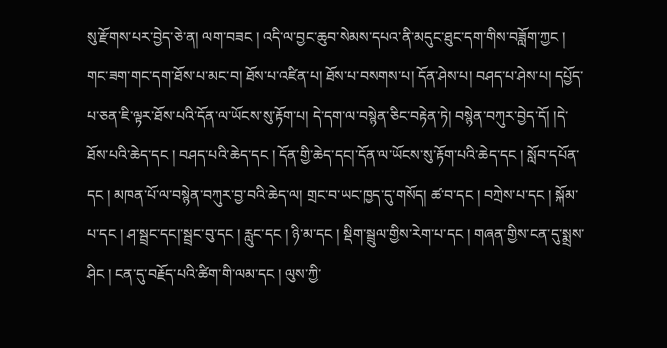སུ་རྫོགས་པར་བྱེད་ཅེ་ན། ལག་བཟང ། འདི་ལ་བྱང་ཆུབ་སེམས་དཔའ་ནི་མདུང་ཐུང་དག་གིས་བཟློག་ཀྱང ། གང་ཟག་གང་དག་ཐོས་པ་མང་བ། ཐོས་པ་འཛིན་པ། ཐོས་པ་བསགས་པ། དོན་ཤེས་པ། བཤད་པ་ཤེས་པ། དཔྱོད་པ་ཅན་ཇི་ལྟར་ཐོས་པའི་དོན་ལ་ཡོངས་སུ་རྟོག་པ། དེ་དག་ལ་བསྙེན་ཅིང་བརྟེན་ཏེ། བསྙེན་བཀུར་བྱེད་དོ། །དེ་ཐོས་པའི་ཆེད་དང ། བཤད་པའི་ཆེད་དང ། དོན་གྱི་ཆེད་དང།་དོན་ལ་ཡོངས་སུ་རྟོག་པའི་ཆེད་དང ། སློབ་དཔོན་དང ། མཁན་པོ་ལ་བསྙེན་བཀུར་བྱ་བའི་ཆེད་ལ། གྲང་བ་ཡང་ཁྱད་དུ་གསོད། ཚ་བ་དང ། བཀྲེས་པ་དང ། སྐོམ་པ་དང ། ཤ་སྦྲང་དང།་སྦྲང་བུ་དང ། རླུང་དང ། ཉི་མ་དང ། སྡིག་སྦྲུལ་གྱིས་རེག་པ་དང ། གཞན་གྱིས་ངན་དུ་སྨྲས་ཤིང ། ངན་དུ་བརྗོད་པའི་ཚིག་གི་ལམ་དང ། ལུས་ཀྱི་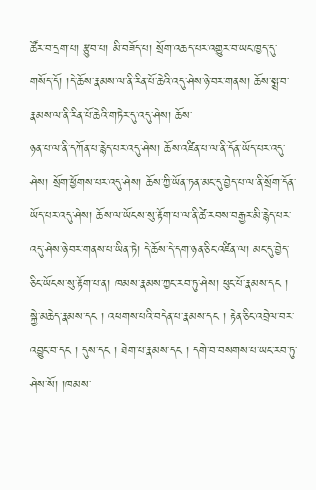ཚོར་བ་དྲག་པ། རྩུབ་པ། མི་བཟོད་པ། སྲོག་འཆད་པར་འགྱུར་བ་ཡང་ཁྱད་དུ་གསོད་དོ། །དེ་ཆོས་རྣམས་ལ་ནི་རིན་པོ་ཆེའི་འདུ་ཤེས་ཉེ་བར་གནས། ཆོས་སྨྲ་བ་རྣམས་ལ་ནི་རིན་པོ་ཆེའི་གཏེར་དུ་འདུ་ཤེས། ཆོས་
ཉན་པ་ལ་ནི་དཀོན་པ་རྙེད་པར་འདུ་ཤེས། ཆོས་འཛིན་པ་ལ་ནི་དོན་ཡོད་པར་འདུ་ཤེས། སྲོག་ཕྱོགས་པར་འདུ་ཤེས། ཆོས་ཀྱི་ཡོན་ཏན་མང་དུ་བྱེད་པ་ལ་ནི་སྲོག་དོན་ཡོད་པར་འདུ་ཤེས། ཆོས་ལ་ཡོངས་སུ་རྟོག་པ་ལ་ནི་ཚེ་རབས་བརྒྱར་མི་རྙེད་པར་འདུ་ཤེས་ཉེ་བར་གནས་པ་ཡིན་ཏེ། དེ་ཆོས་དེ་དག་ཉན་ཅིང་འཛིན་ལ། མང་དུ་བྱེད་ཅིང་ཡོངས་སུ་རྟོག་པ་ན། ཁམས་རྣམས་ཀྱང་རབ་ཏུ་ཤེས། ཕུང་པོ་རྣམས་དང ། སྐྱེ་མཆེད་རྣམས་དང ། འཕགས་པའི་བདེན་པ་རྣམས་དང ། རྟེན་ཅིང་འབྲེལ་བར་འབྱུང་བ་དང ། དུས་དང ། ཐེག་པ་རྣམས་དང ། དགེ་བ་བསགས་པ་ཡང་རབ་ཏུ་ཤེས་སོ། །ཁམས་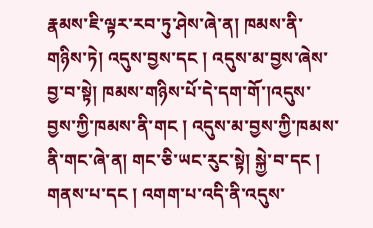རྣམས་ཇི་ལྟར་རབ་ཏུ་ཤེས་ཞེ་ན། ཁམས་ནི་གཉིས་ཏེ། འདུས་བྱས་དང ། འདུས་མ་བྱས་ཞེས་བྱ་བ་སྟེ། ཁམས་གཉིས་པོ་དེ་དག་གོ་།འདུས་བྱས་ཀྱི་ཁམས་ནི་གང ། འདུས་མ་བྱས་ཀྱི་ཁམས་ནི་གང་ཞེ་ན། གང་ཅི་ཡང་རུང་སྟེ། སྐྱེ་བ་དང ། གནས་པ་དང ། འགག་པ་འདི་ནི་འདུས་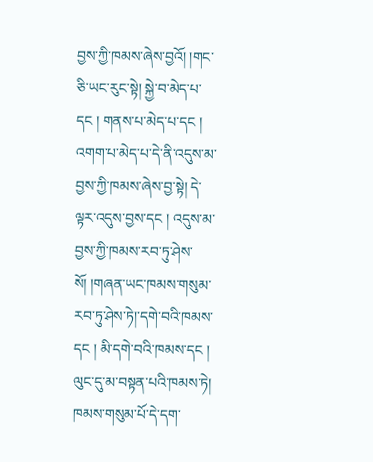བྱས་ཀྱི་ཁམས་ཞེས་བྱའོ། །གང་ཅི་ཡང་རུང་སྟེ། སྐྱེ་བ་མེད་པ་དང ། གནས་པ་མེད་པ་དང ། འགག་པ་མེད་པ་དེ་ནི་འདུས་མ་བྱས་ཀྱི་ཁམས་ཞེས་བྱ་སྟེ། དེ་ལྟར་འདུས་བྱས་དང ། འདུས་མ་བྱས་ཀྱི་ཁམས་རབ་ཏུ་ཤེས་སོ། །གཞན་ཡང་ཁམས་གསུམ་རབ་ཏུ་ཤེས་ཏེ།་དགེ་བའི་ཁམས་དང ། མི་དགེ་བའི་ཁམས་དང ། ལུང་དུ་མ་བསྟན་པའི་ཁམས་ཏེ། ཁམས་གསུམ་པོ་དེ་དག་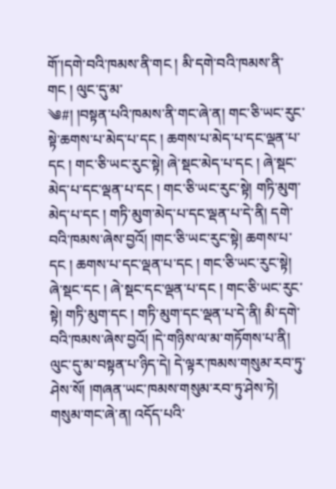གོ་།དགེ་བའི་ཁམས་ནི་གང ། མི་དགེ་བའི་ཁམས་ནི་གང ། ལུང་དུ་མ་
༄#། །བསྟན་པའི་ཁམས་ནི་གང་ཞེ་ན། གང་ཅི་ཡང་རུང་སྟེ་ཆགས་པ་མེད་པ་དང ། ཆགས་པ་མེད་པ་དང་ལྡན་པ་དང ། གང་ཅི་ཡང་རུང་སྟེ། ཞེ་སྡང་མེད་པ་དང ། ཞེ་སྡང་མེད་པ་དང་ལྡན་པ་དང ། གང་ཅི་ཡང་རུང་སྟེ། གཏི་མུག་མེད་པ་དང ། གཏི་མུག་མེད་པ་དང་ལྡན་པ་དེ་ནི། དགེ་བའི་ཁམས་ཞེས་བྱའོ། །གང་ཅི་ཡང་རུང་སྟེ། ཆགས་པ་དང ། ཆགས་པ་དང་ལྡན་པ་དང ། གང་ཅི་ཡང་རུང་སྟེ། ཞེ་སྡང་དང ། ཞེ་སྡང་དང་ལྡན་པ་དང ། གང་ཅི་ཡང་རུང་སྟེ། གཏི་མུག་དང ། གཏི་མུག་དང་ལྡན་པ་དེ་ནི། མི་དགེ་བའི་ཁམས་ཞེས་བྱའོ། །དེ་གཉིས་ལ་མ་གཏོགས་པ་ནི། ལུང་དུ་མ་བསྟན་པ་ཉིད་དེ། དེ་ལྟར་ཁམས་གསུམ་རབ་ཏུ་ཤེས་སོ། །གཞན་ཡང་ཁམས་གསུམ་རབ་ཏུ་ཤེས་ཏེ། གསུམ་གང་ཞེ་ན། འདོད་པའི་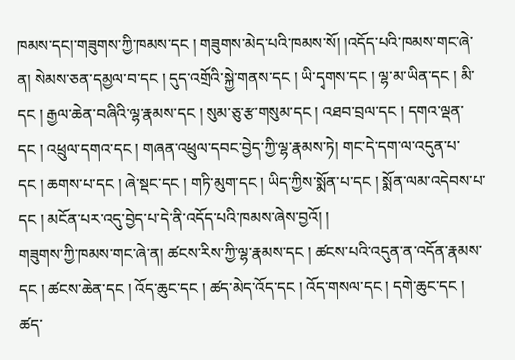ཁམས་དང།་གཟུགས་ཀྱི་ཁམས་དང ། གཟུགས་མེད་པའི་ཁམས་སོ། །འདོད་པའི་ཁམས་གང་ཞེ་ན། སེམས་ཅན་དམྱལ་བ་དང ། དུད་འགྲོའི་སྐྱེ་གནས་དང ། ཡི་དྭགས་དང ། ལྷ་མ་ཡིན་དང ། མི་དང ། རྒྱལ་ཆེན་བཞིའི་ལྷ་རྣམས་དང ། སུམ་ཅུ་རྩ་གསུམ་དང ། འཐབ་བྲལ་དང ། དགའ་ལྡན་དང ། འཕྲུལ་དགའ་དང ། གཞན་འཕྲུལ་དབང་བྱེད་ཀྱི་ལྷ་རྣམས་ཏེ། གང་དེ་དག་ལ་འདུན་པ་དང ། ཆགས་པ་དང ། ཞེ་སྡང་དང ། གཏི་མུག་དང ། ཡིད་ཀྱིས་སྨོན་པ་དང ། སྨོན་ལམ་འདེབས་པ་དང ། མངོན་པར་འདུ་བྱེད་པ་དེ་ནི་འདོད་པའི་ཁམས་ཞེས་བྱའོ། །
གཟུགས་ཀྱི་ཁམས་གང་ཞེ་ན། ཚངས་རིས་ཀྱི་ལྷ་རྣམས་དང ། ཚངས་པའི་འདུན་ན་འདོན་རྣམས་དང ། ཚངས་ཆེན་དང ། འོད་ཆུང་དང ། ཚད་མེད་འོད་དང ། འོད་གསལ་དང ། དགེ་ཆུང་དང ། ཚད་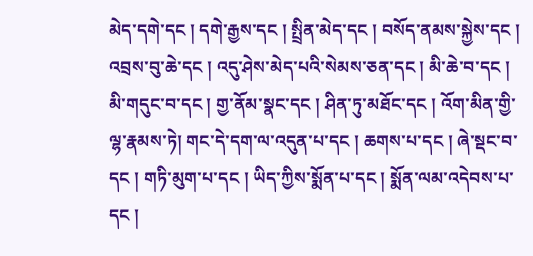མེད་དགེ་དང ། དགེ་རྒྱས་དང ། སྤྲིན་མེད་དང ། བསོད་ནམས་སྐྱེས་དང ། འབྲས་བུ་ཆེ་དང ། འདུ་ཤེས་མེད་པའི་སེམས་ཅན་དང ། མི་ཆེ་བ་དང ། མི་གདུང་བ་དང ། གྱ་ནོམ་སྣང་དང ། ཤིན་ཏུ་མཐོང་དང ། འོག་མིན་གྱི་ལྷ་རྣམས་ཏེ། གང་དེ་དག་ལ་འདུན་པ་དང ། ཆགས་པ་དང ། ཞེ་སྡང་བ་དང ། གཏི་མུག་པ་དང ། ཡིད་ཀྱིས་སྨོན་པ་དང ། སྨོན་ལམ་འདེབས་པ་དང །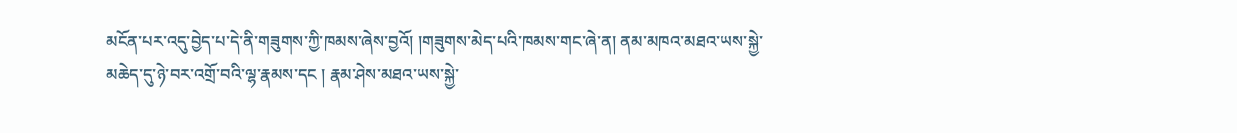མངོན་པར་འདུ་བྱེད་པ་དེ་ནི་གཟུགས་ཀྱི་ཁམས་ཞེས་བྱའོ། །གཟུགས་མེད་པའི་ཁམས་གང་ཞེ་ན། ནམ་མཁའ་མཐའ་ཡས་སྐྱེ་མཆེད་དུ་ཉེ་བར་འགྲོ་བའི་ལྷ་རྣམས་དང ། རྣམ་ཤེས་མཐའ་ཡས་སྐྱེ་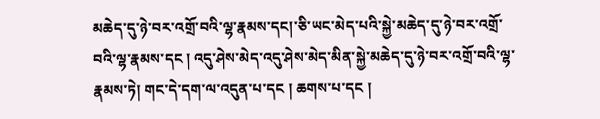མཆེད་དུ་ཉེ་བར་འགྲོ་བའི་ལྷ་རྣམས་དང།་ཅི་ཡང་མེད་པའི་སྐྱེ་མཆེད་དུ་ཉེ་བར་འགྲོ་བའི་ལྷ་རྣམས་དང ། འདུ་ཤེས་མེད་འདུ་ཤེས་མེད་མིན་སྐྱེ་མཆེད་དུ་ཉེ་བར་འགྲོ་བའི་ལྷ་རྣམས་ཏེ། གང་དེ་དག་ལ་འདུན་པ་དང ། ཆགས་པ་དང །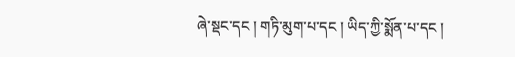ཞེ་སྡང་དང ། གཏི་མུག་པ་དང ། ཡིད་ཀྱི་སྨོན་པ་དང །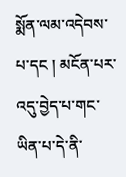སྨོན་ལམ་འདེབས་པ་དང ། མངོན་པར་འདུ་བྱེད་པ་གང་ཡིན་པ་དེ་ནི་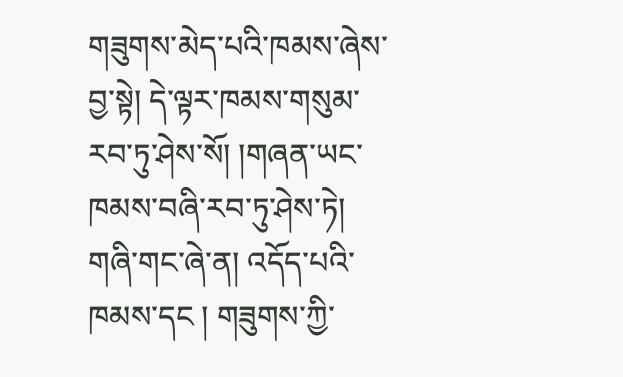གཟུགས་མེད་པའི་ཁམས་ཞེས་བྱ་སྟེ། དེ་ལྟར་ཁམས་གསུམ་རབ་ཏུ་ཤེས་སོ། །གཞན་ཡང་ཁམས་བཞི་རབ་ཏུ་ཤེས་ཏེ། གཞི་གང་ཞེ་ན། འདོད་པའི་ཁམས་དང ། གཟུགས་ཀྱི་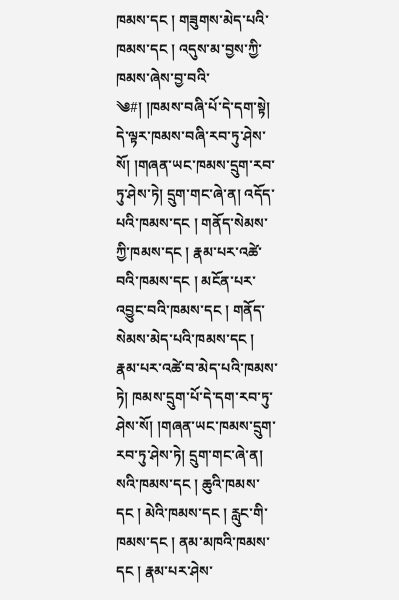ཁམས་དང ། གཟུགས་མེད་པའི་ཁམས་དང ། འདུས་མ་བྱས་ཀྱི་ཁམས་ཞེས་བྱ་བའི་
༄#། །ཁམས་བཞི་པོ་དེ་དག་སྟེ། དེ་ལྟར་ཁམས་བཞི་རབ་ཏུ་ཤེས་སོ། །གཞན་ཡང་ཁམས་དྲུག་རབ་ཏུ་ཤེས་ཏེ། དྲུག་གང་ཞེ་ན། འདོད་པའི་ཁམས་དང ། གནོད་སེམས་ཀྱི་ཁམས་དང ། རྣམ་པར་འཚེ་བའི་ཁམས་དང ། མངོན་པར་འབྱུང་བའི་ཁམས་དང ། གནོད་སེམས་མེད་པའི་ཁམས་དང ། རྣམ་པར་འཚེ་བ་མེད་པའི་ཁམས་ཏེ། ཁམས་དྲུག་པོ་དེ་དག་རབ་ཏུ་ཤེས་སོ། །གཞན་ཡང་ཁམས་དྲུག་རབ་ཏུ་ཤེས་ཏེ། དྲུག་གང་ཞེ་ན། སའི་ཁམས་དང ། ཆུའི་ཁམས་དང ། མེའི་ཁམས་དང ། རླུང་གི་ཁམས་དང ། ནམ་མཁའི་ཁམས་དང ། རྣམ་པར་ཤེས་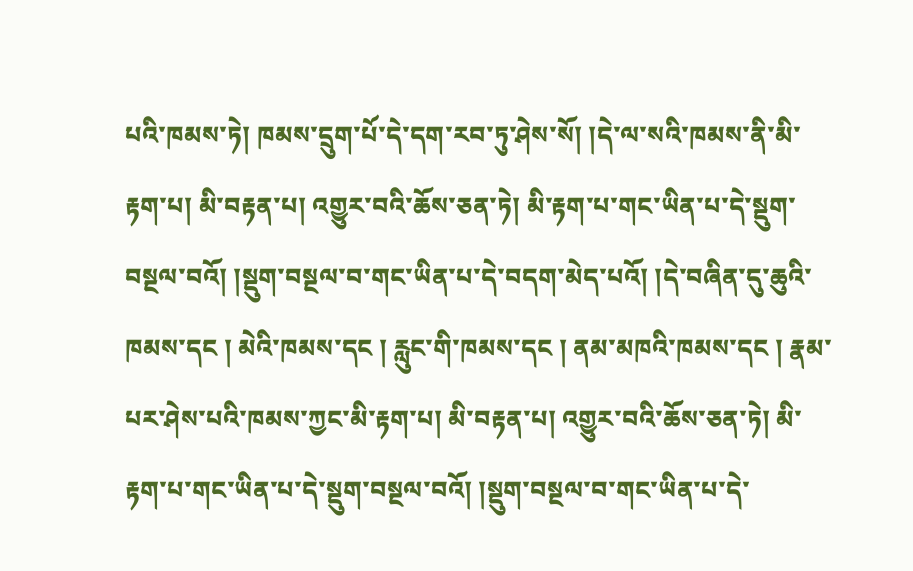པའི་ཁམས་ཏེ། ཁམས་དྲུག་པོ་དེ་དག་རབ་ཏུ་ཤེས་སོ། །དེ་ལ་སའི་ཁམས་ནི་མི་རྟག་པ། མི་བརྟན་པ། འགྱུར་བའི་ཆོས་ཅན་ཏེ། མི་རྟག་པ་གང་ཡིན་པ་དེ་སྡུག་བསྔལ་བའོ། །སྡུག་བསྔལ་བ་གང་ཡིན་པ་དེ་བདག་མེད་པའོ། །དེ་བཞིན་དུ་ཆུའི་ཁམས་དང ། མེའི་ཁམས་དང ། རླུང་གི་ཁམས་དང ། ནམ་མཁའི་ཁམས་དང ། རྣམ་པར་ཤེས་པའི་ཁམས་ཀྱང་མི་རྟག་པ། མི་བརྟན་པ། འགྱུར་བའི་ཆོས་ཅན་ཏེ། མི་རྟག་པ་གང་ཡིན་པ་དེ་སྡུག་བསྔལ་བའོ། །སྡུག་བསྔལ་བ་གང་ཡིན་པ་དེ་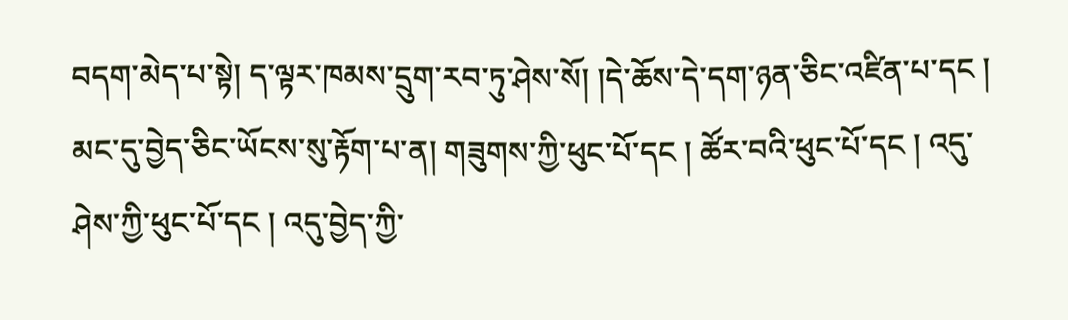བདག་མེད་པ་སྟེ། ད་ལྟར་ཁམས་དྲུག་རབ་ཏུ་ཤེས་སོ། །དེ་ཆོས་དེ་དག་ཉན་ཅིང་འཛིན་པ་དང ། མང་དུ་བྱེད་ཅིང་ཡོངས་སུ་རྟོག་པ་ན། གཟུགས་ཀྱི་ཕུང་པོ་དང ། ཚོར་བའི་ཕུང་པོ་དང ། འདུ་
ཤེས་ཀྱི་ཕུང་པོ་དང ། འདུ་བྱེད་ཀྱི་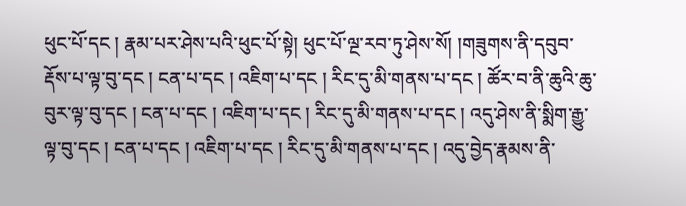ཕུང་པོ་དང ། རྣམ་པར་ཤེས་པའི་ཕུང་པོ་སྟེ། ཕུང་པོ་ལྔ་རབ་ཏུ་ཤེས་སོ། །གཟུགས་ནི་དབུབ་རྡོས་པ་ལྟ་བུ་དང ། ངན་པ་དང ། འཇིག་པ་དང ། རིང་དུ་མི་གནས་པ་དང ། ཚོར་བ་ནི་ཆུའི་ཆུ་བུར་ལྟ་བུ་དང ། ངན་པ་དང ། འཇིག་པ་དང ། རིང་དུ་མི་གནས་པ་དང ། འདུ་ཤེས་ནི་སྨིག་རྒྱུ་ལྟ་བུ་དང ། ངན་པ་དང ། འཇིག་པ་དང ། རིང་དུ་མི་གནས་པ་དང ། འདུ་བྱེད་རྣམས་ནི་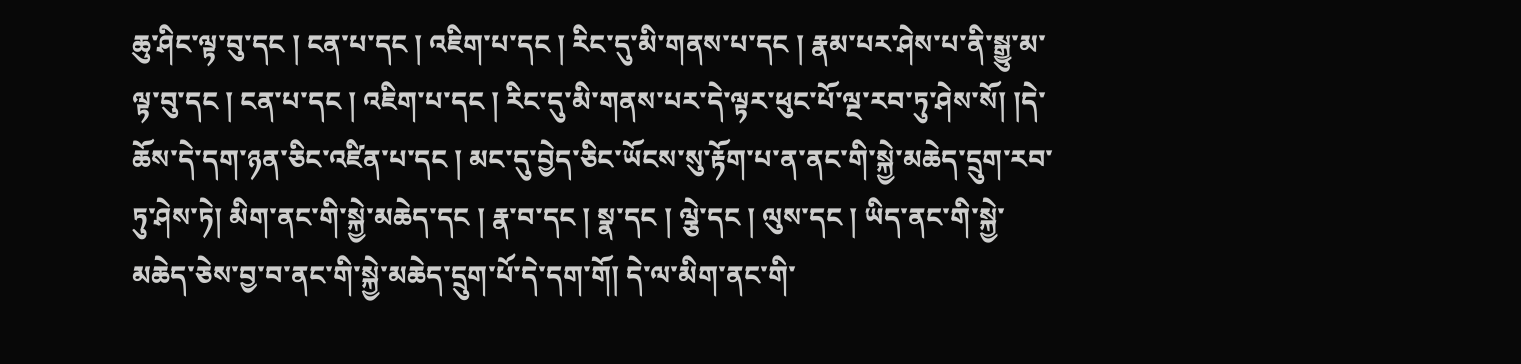ཆུ་ཤིང་ལྟ་བུ་དང ། ངན་པ་དང ། འཇིག་པ་དང ། རིང་དུ་མི་གནས་པ་དང ། རྣམ་པར་ཤེས་པ་ནི་སྒྱུ་མ་ལྟ་བུ་དང ། ངན་པ་དང ། འཇིག་པ་དང ། རིང་དུ་མི་གནས་པར་དེ་ལྟར་ཕུང་པོ་ལྔ་རབ་ཏུ་ཤེས་སོ། །དེ་ཆོས་དེ་དག་ཉན་ཅིང་འཛིན་པ་དང ། མང་དུ་བྱེད་ཅིང་ཡོངས་སུ་རྟོག་པ་ན་ནང་གི་སྐྱེ་མཆེད་དྲུག་རབ་ཏུ་ཤེས་ཏེ། མིག་ནང་གི་སྐྱེ་མཆེད་དང ། རྣ་བ་དང ། སྣ་དང ། ལྕེ་དང ། ལུས་དང ། ཡིད་ནང་གི་སྐྱེ་མཆེད་ཅེས་བྱ་བ་ནང་གི་སྐྱེ་མཆེད་དྲུག་པོ་དེ་དག་གོ། དེ་ལ་མིག་ནང་གི་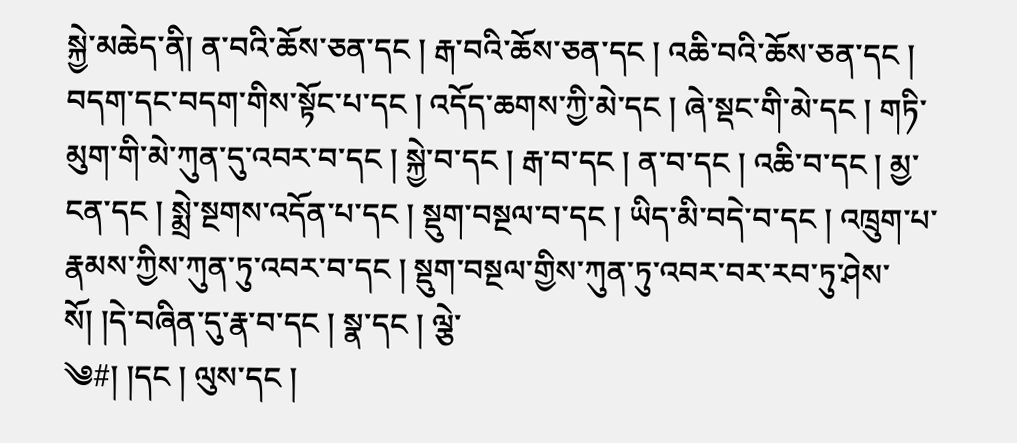སྐྱེ་མཆེད་ནི། ན་བའི་ཆོས་ཅན་དང ། རྒ་བའི་ཆོས་ཅན་དང ། འཆི་བའི་ཆོས་ཅན་དང ། བདག་དང་བདག་གིས་སྟོང་པ་དང ། འདོད་ཆགས་ཀྱི་མེ་དང ། ཞེ་སྡང་གི་མེ་དང ། གཏི་མུག་གི་མེ་ཀུན་དུ་འབར་བ་དང ། སྐྱེ་བ་དང ། རྒ་བ་དང ། ན་བ་དང ། འཆི་བ་དང ། མྱ་ངན་དང ། སྨྲེ་སྔགས་འདོན་པ་དང ། སྡུག་བསྔལ་བ་དང ། ཡིད་མི་བདེ་བ་དང ། འཁྲུག་པ་རྣམས་ཀྱིས་ཀུན་ཏུ་འབར་བ་དང ། སྡུག་བསྔལ་གྱིས་ཀུན་ཏུ་འབར་བར་རབ་ཏུ་ཤེས་སོ། །དེ་བཞིན་དུ་རྣ་བ་དང ། སྣ་དང ། ལྕེ་
༄#། །དང ། ལུས་དང །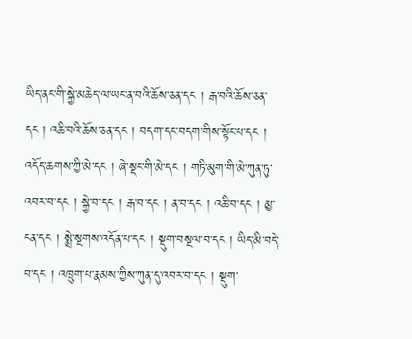ཡིད་ནང་གི་སྐྱེ་མཆེད་ལ་ཡང་ན་བའི་ཆོས་ཅན་དང ། རྒ་བའི་ཆོས་ཅན་དང ། འཆི་བའི་ཆོས་ཅན་དང ། བདག་དང་བདག་གིས་སྟོང་པ་དང ། འདོད་ཆགས་ཀྱི་མེ་དང ། ཞེ་སྡང་གི་མེ་དང ། གཏི་མུག་གི་མེ་ཀུན་ཏུ་འབར་བ་དང ། སྐྱེ་བ་དང ། རྒ་བ་དང ། ན་བ་དང ། འཆི་བ་དང ། མྱ་ངན་དང ། སྨྲེ་སྔགས་འདོན་པ་དང ། སྡུག་བསྔལ་བ་དང ། ཡིད་མི་བདེ་བ་དང ། འཁྲུག་པ་རྣམས་ཀྱིས་ཀུན་དུ་འབར་བ་དང ། སྡུག་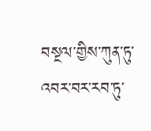བསྔལ་གྱིས་ཀུན་ཏུ་འབར་བར་རབ་ཏུ་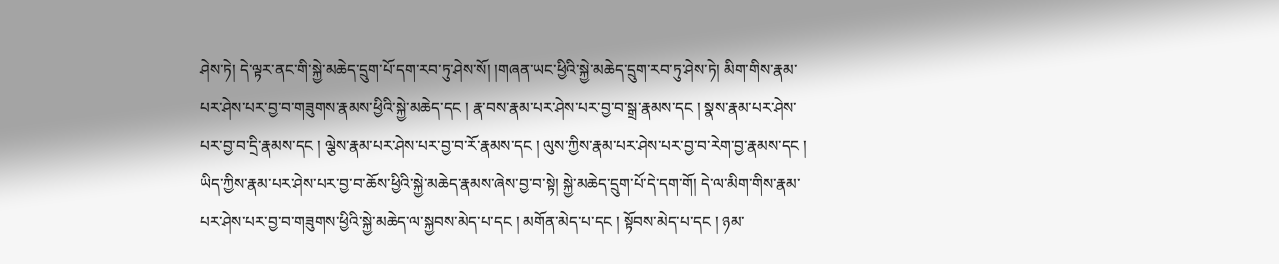ཤེས་ཏེ། དེ་ལྟར་ནང་གི་སྐྱེ་མཆེད་དྲུག་པོ་དག་རབ་ཏུ་ཤེས་སོ། །གཞན་ཡང་ཕྱིའི་སྐྱེ་མཆེད་དྲུག་རབ་ཏུ་ཤེས་ཏེ། མིག་གིས་རྣམ་པར་ཤེས་པར་བྱ་བ་གཟུགས་རྣམས་ཕྱིའི་སྐྱེ་མཆེད་དང ། རྣ་བས་རྣམ་པར་ཤེས་པར་བྱ་བ་སྒྲ་རྣམས་དང ། སྣས་རྣམ་པར་ཤེས་པར་བྱ་བ་དྲི་རྣམས་དང ། ལྕེས་རྣམ་པར་ཤེས་པར་བྱ་བ་རོ་རྣམས་དང ། ལུས་ཀྱིས་རྣམ་པར་ཤེས་པར་བྱ་བ་རེག་བྱ་རྣམས་དང ། ཡིད་ཀྱིས་རྣམ་པར་ཤེས་པར་བྱ་བ་ཆོས་ཕྱིའི་སྐྱེ་མཆེད་རྣམས་ཞེས་བྱ་བ་སྟེ། སྐྱེ་མཆེད་དྲུག་པོ་དེ་དག་གོ། དེ་ལ་མིག་གིས་རྣམ་པར་ཤེས་པར་བྱ་བ་གཟུགས་ཕྱིའི་སྐྱེ་མཆེད་ལ་སྐྱབས་མེད་པ་དང ། མགོན་མེད་པ་དང ། སྟོབས་མེད་པ་དང ། ཉམ་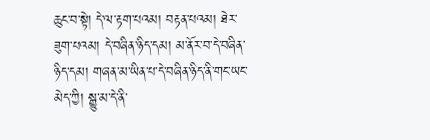ཆུང་བ་སྟེ། དེ་ལ་རྟག་པའམ། བརྟན་པའམ། ཐེར་ཟུག་པའམ། དེ་བཞིན་ཉིད་དམ། མ་ནོར་བ་དེ་བཞིན་ཉིད་དམ། གཞན་མ་ཡིན་པ་དེ་བཞིན་ཉིད་ནི་གང་ཡང་མེད་ཀྱི། སྒྱུ་མ་དེ་ནི་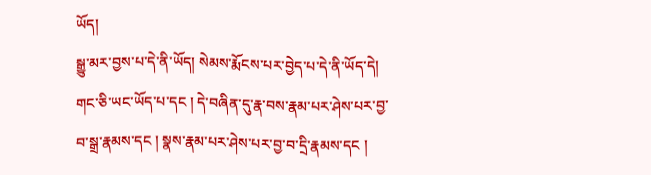ཡོད།
སྒྱུ་མར་བྱས་པ་དེ་ནི་ཡོད། སེམས་རྨོངས་པར་བྱེད་པ་དེ་ནི་ཡོད་དེ། གང་ཅི་ཡང་ཡོད་པ་དང ། དེ་བཞིན་དུ་རྣ་བས་རྣམ་པར་ཤེས་པར་བྱ་བ་སྒྲ་རྣམས་དང ། སྣས་རྣམ་པར་ཤེས་པར་བྱ་བ་དྲི་རྣམས་དང །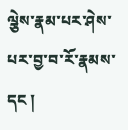ལྕེས་རྣམ་པར་ཤེས་པར་བྱ་བ་རོ་རྣམས་དང །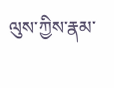ལུས་ཀྱིས་རྣམ་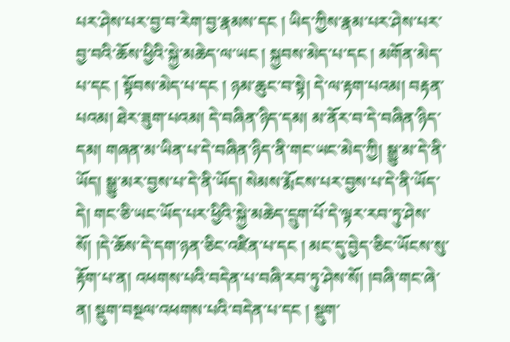པར་ཤེས་པར་བྱ་བ་རེག་བྱ་རྣམས་དང ། ཡིད་ཀྱིས་རྣམ་པར་ཤེས་པར་བྱ་བའི་ཆོས་ཕྱིའི་སྐྱེ་མཆེད་ལ་ཡང ། སྐྱབས་མེད་པ་དང ། མགོན་མེད་པ་དང ། སྟོབས་མེད་པ་དང ། ཉམ་ཆུང་བ་སྟེ། དེ་ལ་རྟག་པའམ། བརྟན་པའམ། ཐེར་ཟུག་པའམ། དེ་བཞིན་ཉིད་དམ། མ་ནོར་བ་དེ་བཞིན་ཉིད་དམ། གཞན་མ་ཡིན་པ་དེ་བཞིན་ཉིད་ནི་གང་ཡང་མེད་ཀྱི། སྒྱུ་མ་དེ་ནི་ཡོད། སྒྱུ་མར་བྱས་པ་དེ་ནི་ཡོད། སེམས་རྨོངས་པར་བྱས་པ་དེ་ནི་ཡོད་དེ། གང་ཅི་ཡང་ཡོད་པར་ཕྱིའི་སྐྱེ་མཆེད་དྲུག་པོ་དེ་ལྟར་རབ་ཏུ་ཤེས་སོ། །དེ་ཆོས་དེ་དག་ཉན་ཅིང་འཛིན་པ་དང ། མང་དུ་བྱེད་ཅིང་ཡོངས་སུ་རྟོག་པ་ན། འཕགས་པའི་བདེན་པ་བཞི་རབ་ཏུ་ཤེས་སོ། །བཞི་གང་ཞེ་ན། སྡུག་བསྔལ་འཕགས་པའི་བདེན་པ་དང ། སྡུག་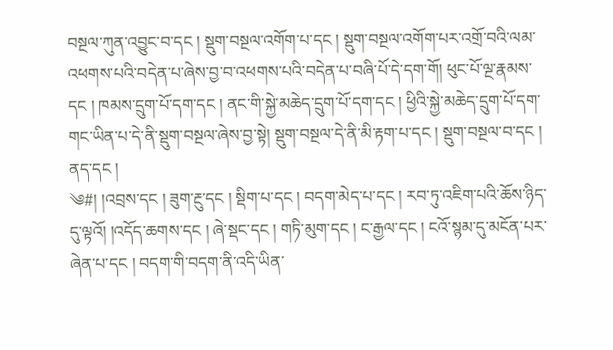བསྔལ་ཀུན་འབྱུང་བ་དང ། སྡུག་བསྔལ་འགོག་པ་དང ། སྡུག་བསྔལ་འགོག་པར་འགྲོ་བའི་ལམ་འཕགས་པའི་བདེན་པ་ཞེས་བྱ་བ་འཕགས་པའི་བདེན་པ་བཞི་པོ་དེ་དག་གོ། ཕུང་པོ་ལྔ་རྣམས་དང ། ཁམས་དྲུག་པོ་དག་དང ། ནང་གི་སྐྱེ་མཆེད་དྲུག་པོ་དག་དང ། ཕྱིའི་སྐྱེ་མཆེད་དྲུག་པོ་དག་གང་ཡིན་པ་དེ་ནི་སྡུག་བསྔལ་ཞེས་བྱ་སྟེ། སྡུག་བསྔལ་དེ་ནི་མི་རྟག་པ་དང ། སྡུག་བསྔལ་བ་དང ། ནད་དང །
༄#། །འབྲས་དང ། ཟུག་རྔུ་དང ། སྡིག་པ་དང ། བདག་མེད་པ་དང ། རབ་ཏུ་འཇིག་པའི་ཆོས་ཉིད་དུ་ལྟའོ། །འདོད་ཆགས་དང ། ཞེ་སྡང་དང ། གཏི་མུག་དང ། ང་རྒྱལ་དང ། ངའོ་སྙམ་དུ་མངོན་པར་ཞེན་པ་དང ། བདག་གི་བདག་ནི་འདི་ཡིན་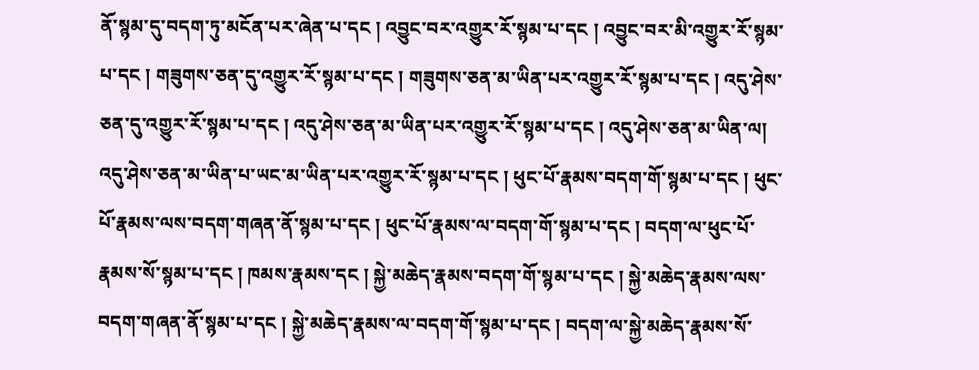ནོ་སྙམ་དུ་བདག་ཏུ་མངོན་པར་ཞེན་པ་དང ། འབྱུང་བར་འགྱུར་རོ་སྙམ་པ་དང ། འབྱུང་བར་མི་འགྱུར་རོ་སྙམ་པ་དང ། གཟུགས་ཅན་དུ་འགྱུར་རོ་སྙམ་པ་དང ། གཟུགས་ཅན་མ་ཡིན་པར་འགྱུར་རོ་སྙམ་པ་དང ། འདུ་ཤེས་ཅན་དུ་འགྱུར་རོ་སྙམ་པ་དང ། འདུ་ཤེས་ཅན་མ་ཡིན་པར་འགྱུར་རོ་སྙམ་པ་དང ། འདུ་ཤེས་ཅན་མ་ཡིན་ལ། འདུ་ཤེས་ཅན་མ་ཡིན་པ་ཡང་མ་ཡིན་པར་འགྱུར་རོ་སྙམ་པ་དང ། ཕུང་པོ་རྣམས་བདག་གོ་སྙམ་པ་དང ། ཕུང་པོ་རྣམས་ལས་བདག་གཞན་ནོ་སྙམ་པ་དང ། ཕུང་པོ་རྣམས་ལ་བདག་གོ་སྙམ་པ་དང ། བདག་ལ་ཕུང་པོ་རྣམས་སོ་སྙམ་པ་དང ། ཁམས་རྣམས་དང ། སྐྱེ་མཆེད་རྣམས་བདག་གོ་སྙམ་པ་དང ། སྐྱེ་མཆེད་རྣམས་ལས་བདག་གཞན་ནོ་སྙམ་པ་དང ། སྐྱེ་མཆེད་རྣམས་ལ་བདག་གོ་སྙམ་པ་དང ། བདག་ལ་སྐྱེ་མཆེད་རྣམས་སོ་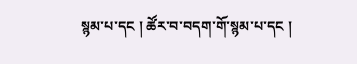སྙམ་པ་དང ། ཚོར་བ་བདག་གོ་སྙམ་པ་དང །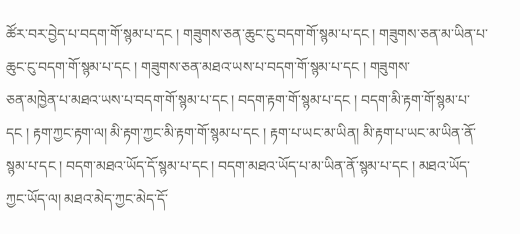ཚོར་བར་བྱེད་པ་བདག་གོ་སྙམ་པ་དང ། གཟུགས་ཅན་ཆུང་ངུ་བདག་གོ་སྙམ་པ་དང ། གཟུགས་ཅན་མ་ཡིན་པ་ཆུང་ངུ་བདག་གོ་སྙམ་པ་དང ། གཟུགས་ཅན་མཐའ་ཡས་པ་བདག་གོ་སྙམ་པ་དང ། གཟུགས་
ཅན་མཁྱེན་པ་མཐའ་ཡས་པ་བདག་གོ་སྙམ་པ་དང ། བདག་རྟག་གོ་སྙམ་པ་དང ། བདག་མི་རྟག་གོ་སྙམ་པ་དང ། རྟག་ཀྱང་རྟག་ལ། མི་རྟག་ཀྱང་མི་རྟག་གོ་སྙམ་པ་དང ། རྟག་པ་ཡང་མ་ཡིན། མི་རྟག་པ་ཡང་མ་ཡིན་ནོ་སྙམ་པ་དང ། བདག་མཐའ་ཡོད་དོ་སྙམ་པ་དང ། བདག་མཐའ་ཡོད་པ་མ་ཡིན་ནོ་སྙམ་པ་དང ། མཐའ་ཡོད་ཀྱང་ཡོད་ལ། མཐའ་མེད་ཀྱང་མེད་དོ་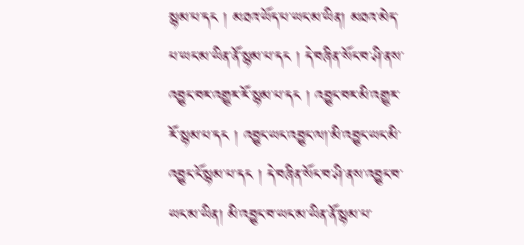སྙམ་པ་དང ། མཐའ་ཡོད་པ་ཡང་མ་ཡིན། མཐའ་མེད་པ་ཡང་མ་ཡིན་ནོ་སྙམ་པ་དང ། དེ་བཞིན་སོང་བ་ཤི་ནས་འབྱུང་བར་འགྱུར་རོ་སྙམ་པ་དང ། འབྱུང་བར་མི་འགྱུར་རོ་སྙམ་པ་དང ། འབྱུང་ཡང་འབྱུང་ལ།་མི་འབྱུང་ཡང་མི་འབྱུང་ངོ་སྙམ་པ་དང ། དེ་བཞིན་སོང་བ་ཤི་ནས་འབྱུང་བ་ཡང་མ་ཡིན། མི་འབྱུང་བ་ཡང་མ་ཡིན་ནོ་སྙམ་པ་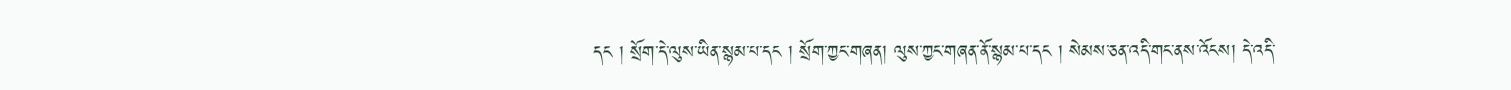དང ། སྲོག་དེ་ལུས་ཡིན་སྙམ་པ་དང ། སྲོག་ཀྱང་གཞན། ལུས་ཀྱང་གཞན་ནོ་སྙམ་པ་དང ། སེམས་ཅན་འདི་གང་ནས་འོངས། དེ་འདི་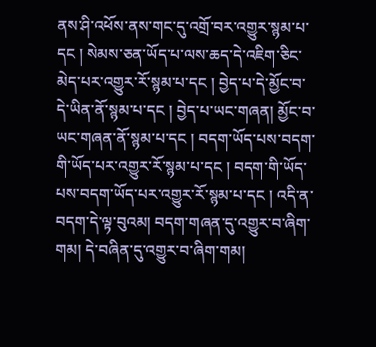ནས་ཤི་འཕོས་ནས་གང་དུ་འགྲོ་བར་འགྱུར་སྙམ་པ་དང ། སེམས་ཅན་ཡོད་པ་ལས་ཆད་དེ་འཇིག་ཅིང་མེད་པར་འགྱུར་རོ་སྙམ་པ་དང ། བྱེད་པ་དེ་མྱོང་བ་དེ་ཡིན་ནོ་སྙམ་པ་དང ། བྱེད་པ་ཡང་གཞན། མྱོང་བ་ཡང་གཞན་ནོ་སྙམ་པ་དང ། བདག་ཡོད་པས་བདག་གི་ཡོད་པར་འགྱུར་རོ་སྙམ་པ་དང ། བདག་གི་ཡོད་པས་བདག་ཡོད་པར་འགྱུར་རོ་སྙམ་པ་དང ། འདི་ན་བདག་དེ་ལྟ་བུའམ། བདག་གཞན་དུ་འགྱུར་བ་ཞིག་གམ། དེ་བཞིན་དུ་འགྱུར་བ་ཞིག་གམ།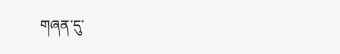གཞན་དུ་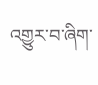འགྱུར་བ་ཞིག་